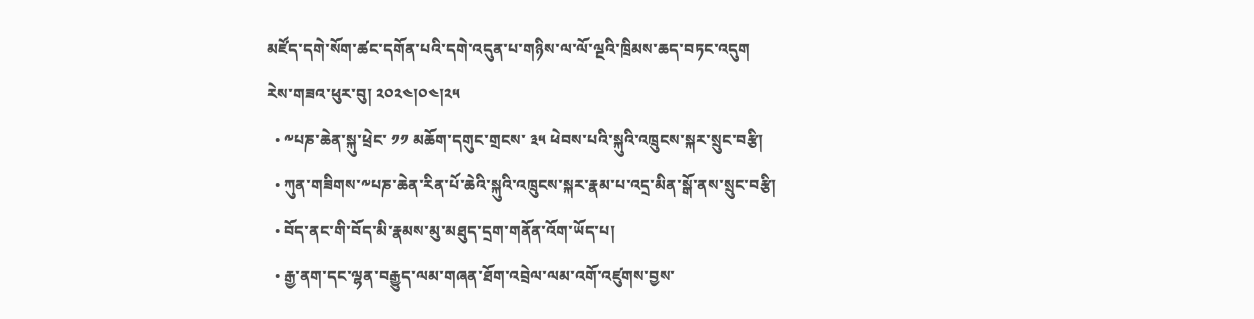མཛོད་དགེ་སོག་ཚང་དགོན་པའི་དགེ་འདུན་པ་གཉིས་ལ་ལོ་ལྔའི་ཁྲིམས་ཆད་བཏང་འདུག
རེས་གཟའ་ཕུར་བུ། ༢༠༢༤།༠༤།༢༥
  • ༸པཎ་ཆེན་སྐུ་ཕྲེང་ ༡༡ མཆོག་དགུང་གྲངས་ ༣༥ ཕེབས་པའི་སྐུའི་འཁྲུངས་སྐར་སྲུང་བརྩི།
  • ཀུན་གཟིགས་༸པཎ་ཆེན་རིན་པོ་ཆེའི་སྐུའི་འཁྲུངས་སྐར་རྣམ་པ་འདྲ་མིན་སྒོ་ནས་སྲུང་བརྩི།
  • བོད་ནང་གི་བོད་མི་རྣམས་མུ་མཐུད་དྲག་གནོན་འོག་ཡོད་པ།
  • རྒྱ་ནག་དང་ལྷན་བརྒྱུད་ལམ་གཞན་ཐོག་འབྲེལ་ལམ་འགོ་འཛུགས་བྱས་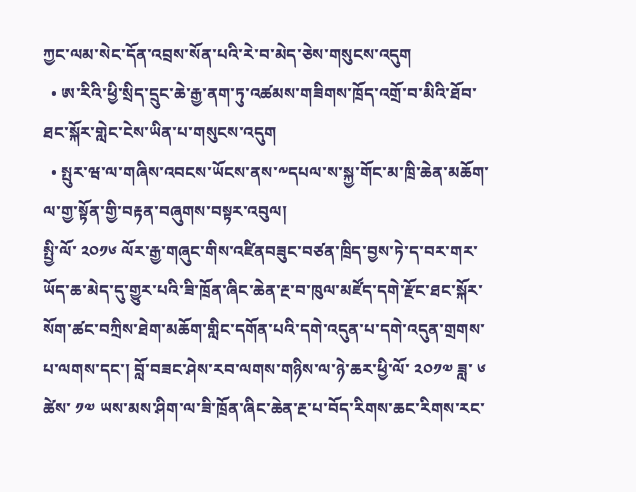ཀྱང་ལམ་སེང་དོན་འབྲས་སོན་པའི་རེ་བ་མེད་ཅེས་གསུངས་འདུག
  • ཨ་རིའི་ཕྱི་སྲིད་དྲུང་ཆེ་རྒྱ་ནག་ཏུ་འཚམས་གཟིགས་ཁྲོད་འགྲོ་བ་མིའི་ཐོབ་ཐང་སྐོར་གླེང་ངེས་ཡིན་པ་གསུངས་འདུག
  • སྤུར་ཝ་ལ་གཞིས་འབངས་ཡོངས་ནས་༸དཔལ་ས་སྐྱ་གོང་མ་ཁྲི་ཆེན་མཆོག་ལ་གྱ་སྟོན་གྱི་བརྟན་བཞུགས་བསྟར་འབུལ།
སྤྱི་ལོ་ ༢༠༡༦ ལོར་རྒྱ་གཞུང་གིས་འཛིནབཟུང་བཙན་ཁྲིད་བྱས་ཏེ་ད་བར་གར་ཡོད་ཆ་མེད་དུ་གྱུར་པའི་ཟི་ཁྲོན་ཞིང་ཆེན་རྔ་བ་ཁུལ་མཛོད་དགེ་རྫོང་ཐང་སྐོར་སོག་ཚང་བཀྲིས་ཐེག་མཆོག་གླིང་དགོན་པའི་དགེ་འདུན་པ་དགེ་འདུན་གྲགས་པ་ལགས་དང་། བློ་བཟང་ཤེས་རབ་ལགས་གཉིས་ལ་ཉེ་ཆར་ཕྱི་ལོ་ ༢༠༡༧ ཟླ་ ༦ ཚེས་ ༡༧ ཡས་མས་ཤིག་ལ་ཟི་ཁྲོན་ཞིང་ཆེན་རྔ་པ་བོད་རིགས་ཆང་རིགས་རང་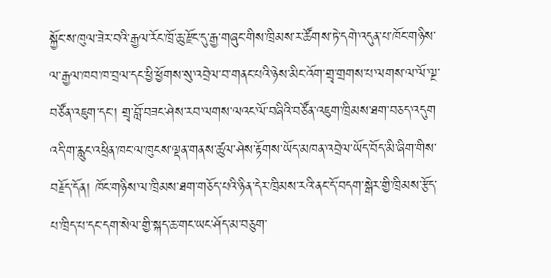སྐྱོང་ས་ཁུལ་ཟེར་བའི་རྒྱལ་རོང་ཁྲོ་ཆུ་རྫོང་དུ་རྒྱ་གཞུང་གིས་ཁྲིམས་ར་ཚོགས་ཏེ་དགེ་འདུན་པ་ཁོང་གཉིས་ལ་རྒྱལ་ཁབ་ཁ་བྲལ་དང་ཕྱི་ཕྱོགས་སུ་འབྲེལ་བ་གནང་པའི་ཉེས་མིང་འོག་གྲྭ་གྲགས་པ་ལགས་ལ་ལོ་ལྔ་བཙོན་འཇུག་དང་། གྲྭ་བློ་བཟང་ཤེས་རབ་ལགས་ལའང་ལོ་བཞིའི་བཙོན་འཇུག་ཁྲིམས་ཐག་བཅད་འདུག
འདི་ག་རླུང་འཕྲིན་ཁང་ལ་ཁུངས་ལྡན་གནས་ཚུལ་ཤེས་རྟོགས་ཡོད་མཁན་འབྲེལ་ཡོད་བོད་མི་ཞིག་གིས་བརྗོད་དོན། ཁོང་གཉིས་ལ་ཁྲིམས་ཐག་གཅོད་པའི་ཉིན་དེར་ཁྲིམས་རའི་ནང་དོ་བདག་སྒེར་གྱི་ཁྲིམས་རྩོད་པ་ཁྲིད་པ་དང་དག་སེལ་གྱི་སྐད་ཆ་གང་ཡང་ཤོད་མ་བཅུག་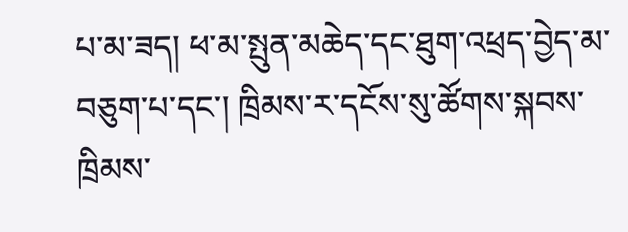པ་མ་ཟད། ཕ་མ་སྤུན་མཆེད་དང་ཐུག་འཕྲད་བྱེད་མ་བཅུག་པ་དང་། ཁྲིམས་ར་དངོས་སུ་ཚོགས་སྐབས་ཁྲིམས་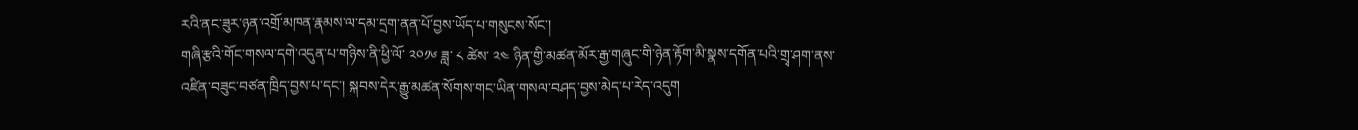རའི་ནང་ཟུར་ཉན་འགྲོ་མཁན་རྣམས་ལ་དམ་དྲག་ནན་པོ་བྱས་ཡོད་པ་གསུངས་སོང་།
གཞི་རྩའི་གོང་གསལ་དགེ་འདུན་པ་གཉིས་ནི་ཕྱི་ལོ་ ༢༠༡༦ ཟླ་ ༨ ཚེས་ ༢༤ ཉིན་གྱི་མཚན་མོར་རྒྱ་གཞུང་གི་ཉེན་རྟོག་མི་སྣས་དགོན་པའི་གྲྭ་ཤག་ནས་འཛིན་བཟུང་བཙན་ཁྲིད་བྱས་པ་དང་། སྐབས་དེར་རྒྱུ་མཚན་སོགས་གང་ཡིན་གསལ་བཤད་བྱས་མེད་པ་རེད་འདུག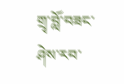གྲྭ་བློ་བཟང་ཤེས་རབ་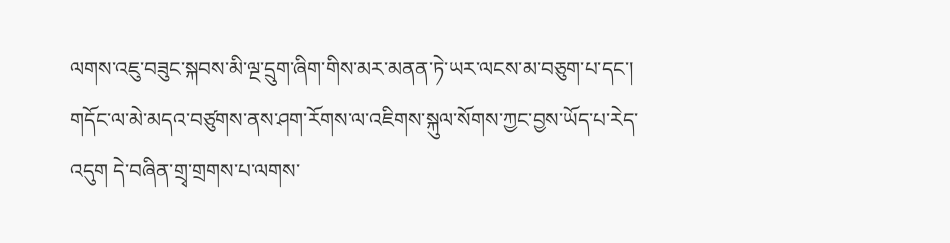ལགས་འཇུ་བཟུང་སྐབས་མི་ལྔ་དྲུག་ཞིག་གིས་མར་མནན་ཏེ་ཡར་ལངས་མ་བཅུག་པ་དང་། གདོང་ལ་མེ་མདའ་བཙུགས་ནས་ཤག་རོགས་ལ་འཇིགས་སྐུལ་སོགས་ཀྱང་བྱས་ཡོད་པ་རེད་འདུག དེ་བཞིན་གྲྭ་གྲགས་པ་ལགས་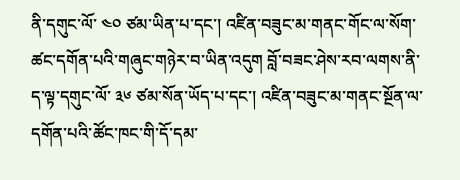ནི་དགུང་ལོ་ ༤༠ ཙམ་ཡིན་པ་དང་། འཛིན་བཟུང་མ་གནང་གོང་ལ་སོག་ཚང་དགོན་པའི་གཞུང་གཉེར་བ་ཡིན་འདུག བློ་བཟང་ཤེས་རབ་ལགས་ནི་ད་ལྟ་དགུང་ལོ་ ༣༦ ཙམ་སོན་ཡོད་པ་དང་། འཛིན་བཟུང་མ་གནང་སྔོན་ལ་དགོན་པའི་ཚོང་ཁང་གི་དོ་དམ་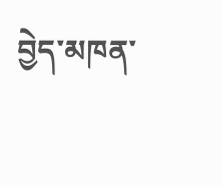བྱེད་མཁན་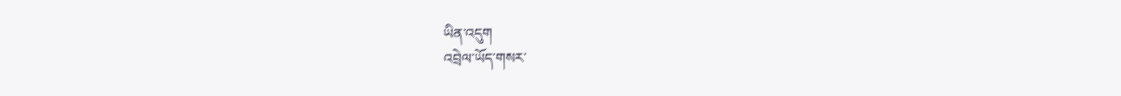ཡིན་འདུག
འབྲེལ་ཡོད་གསར་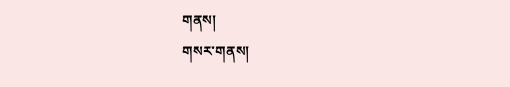གནས།
གསར་གནས།